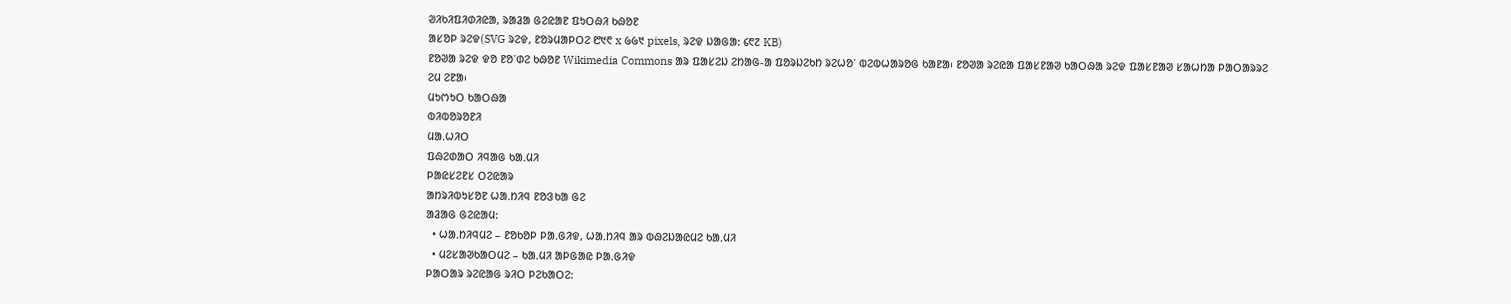ᱣᱤᱠᱤᱯᱤᱰᱤᱭᱟ, ᱨᱟᱲᱟ ᱜᱮᱭᱟᱱ ᱯᱩᱛᱷᱤ ᱠᱷᱚᱱ
ᱟᱥᱚᱞ ᱨᱮᱫ(SVG ᱨᱮᱫ, ᱱᱚᱨᱢᱟᱞᱛᱮ ᱘᱑᱖ x ᱙᱙᱑ pixels, ᱨᱮᱫ ᱡᱟᱜᱟ: ᱔᱖᱗ KB)
ᱱᱚᱣᱟ ᱨᱮᱫ ᱫᱚ ᱱᱚᱸᱰᱮ ᱠᱷᱚᱱ Wikimedia Commons ᱟᱨ ᱯᱟᱥᱮᱡ ᱮᱴᱟᱜ-ᱟ ᱯᱚᱨᱡᱮᱠᱴ ᱨᱮᱦᱚᱸ ᱵᱮᱵᱦᱟᱨᱚᱜ ᱠᱟᱱᱟ᱾ ᱱᱚᱣᱟ ᱨᱮᱭᱟ ᱯᱟᱥᱱᱟᱣ ᱠᱟᱛᱷᱟ ᱨᱮᱫ ᱯᱟᱥᱱᱟᱣ ᱥᱟᱦᱴᱟ ᱞᱟᱛᱟᱨᱨᱮ ᱮᱢ ᱮᱱᱟ᱾
ᱢᱩᱬᱩᱛ ᱠᱟᱛᱷᱟ
ᱵᱤᱵᱚᱨᱚᱱᱤ
ᱢᱟᱹᱦᱤᱛ
ᱯᱷᱮᱰᱟᱛ ᱤᱧᱟᱜ ᱠᱟᱹᱢᱤ
ᱞᱟᱭᱥᱮᱱᱥ ᱛᱮᱭᱟᱨ
ᱟᱴᱨᱤᱵᱩᱥᱚᱱ ᱦᱟᱹᱴᱤᱧ ᱱᱚᱝᱠᱟ ᱜᱮ
ᱟᱲᱟᱜ ᱜᱮᱭᱟᱢ:
  • ᱦᱟᱹᱴᱤᱧᱢᱮ – ᱱᱚᱠᱚᱞ ᱞᱟᱹᱜᱤᱫ, ᱦᱟᱹᱴᱤᱧ ᱟᱨ ᱵᱷᱮᱡᱟᱭᱢᱮ ᱠᱟᱹᱢᱤ
  • ᱢᱮᱥᱟᱣᱠᱟᱛᱢᱮ – ᱠᱟᱹᱢᱤ ᱟᱞᱜᱟᱭ ᱞᱟᱹᱜᱤᱫ
ᱞᱟᱛᱟᱨ ᱨᱮᱭᱟᱜ ᱨᱤᱛ ᱞᱮᱠᱟᱛᱮ: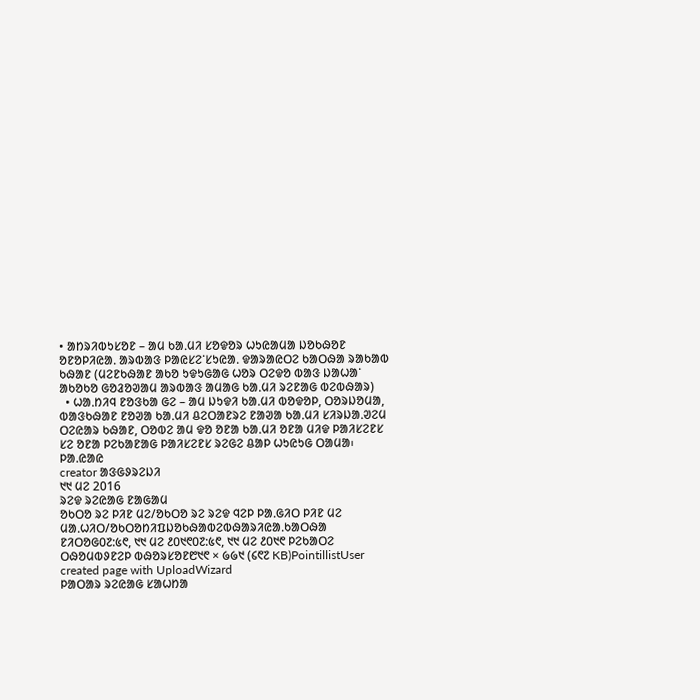• ᱟᱴᱨᱤᱵᱩᱥᱚᱱ – ᱟᱢ ᱠᱟᱹᱢᱤ ᱥᱚᱫᱚᱨ ᱦᱩᱭᱟᱢᱟ ᱡᱚᱠᱷᱚᱱ ᱚᱱᱚᱞᱤᱭᱟᱹ ᱟᱨᱵᱟᱝ ᱞᱟᱭᱥᱮᱸᱥᱩᱭᱟᱹ ᱫᱟᱨᱟᱭᱛᱮ ᱠᱟᱛᱷᱟ ᱨᱟᱠᱟᱵ ᱠᱷᱟᱱ (ᱢᱮᱱᱠᱷᱟᱱ ᱟᱠᱚ ᱩᱫᱩᱜᱟᱜ ᱦᱚᱨ ᱛᱮᱫᱚ ᱵᱟᱝ ᱡᱟᱦᱟᱸ ᱟᱠᱚᱠᱚ ᱜᱚᱲᱚᱣᱟᱢ ᱟᱨᱵᱟᱝ ᱟᱢᱟᱜ ᱠᱟᱹᱢᱤ ᱨᱮᱱᱟᱜ ᱵᱮᱵᱷᱟᱨ)
  • ᱦᱟᱹᱴᱤᱧ ᱱᱚᱝᱠᱟ ᱜᱮ – ᱟᱢ ᱡᱩᱫᱤ ᱠᱟᱹᱢᱤ ᱵᱚᱫᱚᱞ, ᱛᱚᱨᱡᱚᱢᱟ, ᱵᱟᱝᱠᱷᱟᱱ ᱱᱚᱣᱟ ᱠᱟᱹᱢᱤ ᱪᱮᱛᱟᱱᱨᱮ ᱱᱟᱣᱟ ᱠᱟᱹᱢᱤ ᱥᱤᱨᱡᱟᱹᱣᱮᱢ ᱛᱮᱭᱟᱨ ᱠᱷᱟᱱ, ᱛᱚᱵᱮ ᱟᱢ ᱫᱚ ᱚᱱᱟ ᱠᱟᱹᱢᱤ ᱚᱱᱟ ᱢᱤᱫ ᱞᱟᱤᱥᱮᱱᱥ ᱥᱮ ᱚᱱᱟ ᱞᱮᱠᱟᱱᱟᱜ ᱞᱟᱤᱥᱮᱱᱥ ᱨᱮᱜᱮ ᱪᱟᱞ ᱦᱩᱭᱩᱜ ᱛᱟᱢᱟ᱾
ᱞᱟ.ᱭᱟᱭ
creator ᱟᱝᱜᱽᱨᱮᱡᱤ
᱑᱑ ᱢᱮ 2016
ᱨᱮᱫ ᱨᱮᱭᱟᱜ ᱱᱟᱜᱟᱢ
ᱚᱠᱛᱚ ᱨᱮ ᱞᱤᱱ ᱢᱮ/ᱚᱠᱛᱚ ᱨᱮ ᱨᱮᱫ ᱧᱮᱞ ᱞᱟᱹᱜᱤᱛ ᱞᱤᱱ ᱢᱮ
ᱢᱟᱹᱦᱤᱛ/ᱚᱠᱛᱚᱴᱤᱯᱡᱚᱠᱷᱟᱵᱮᱵᱷᱟᱨᱤᱭᱟᱹᱠᱟᱛᱷᱟ
ᱱᱤᱛᱚᱜ᱐᱗:᱕᱖, ᱑᱑ ᱢᱮ ᱒᱐᱑᱖᱐᱗:᱕᱖, ᱑᱑ ᱢᱮ ᱒᱐᱑᱖ ᱞᱮᱠᱟᱛᱮ ᱛᱷᱚᱢᱵᱽᱱᱮᱞ ᱵᱷᱚᱨᱥᱚᱱ᱘᱑᱖ × ᱙᱙᱑ (᱔᱖᱗ KB)PointillistUser created page with UploadWizard
ᱞᱟᱛᱟᱨ ᱨᱮᱭᱟᱜ ᱥᱟᱦᱴᱟ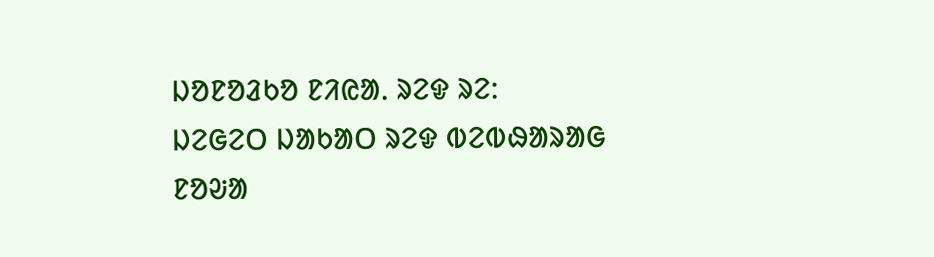ᱡᱚᱱᱚᱲᱠᱚ ᱱᱤᱭᱟᱹ ᱨᱮᱫ ᱨᱮ:
ᱡᱮᱜᱮᱛ ᱡᱟᱠᱟᱛ ᱨᱮᱫ ᱵᱮᱵᱷᱟᱨᱟᱜ
ᱱᱚᱶᱟ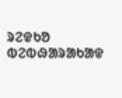ᱨᱮᱫᱠᱚ ᱵᱮᱵᱷᱟᱨᱟᱠᱟᱫ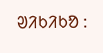ᱣᱤᱠᱤᱠᱚ :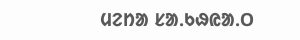ᱢᱮᱴᱟ ᱥᱟᱹᱠᱷᱭᱟᱹᱛ